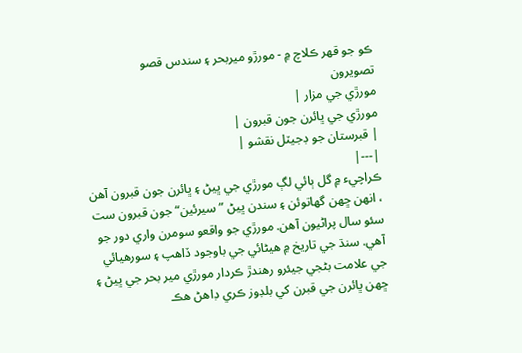ڪو جو قھر ڪلاچ ۾ - مورڙو ميربحر ۽ سندس قصو
تصويرون
مورڙي جي مزار |
مورڙي جي ڀائرن جون قبرون |
| قبرستان جو ڊجيٽل نقشو |
|---|
ڪراچيء ۾ گل ٻائي لڳ مورڙي جي ڀيڻ ۽ ڀائرن جون قبرون آھن ، انھن ڇھن گهاتوئن ۽ سندن ڀيڻ ”سيرئين“ جون قبرون ست سئو سال پراڻيون آھن. مورڙي جو واقعو سومرن واري دور جو آھي. سنڌ جي تاريخ ۾ ھيڻائي جي باوجود ڏاھپ ۽ سورهيائي جي علامت بڻجي جيئرو رهندڙ ڪردار مورڙي مير بحر جي ڀيڻ ۽ ڇھن ڀائرن جي قبرن کي بلڊوز ڪري ڊاھڻ ھڪ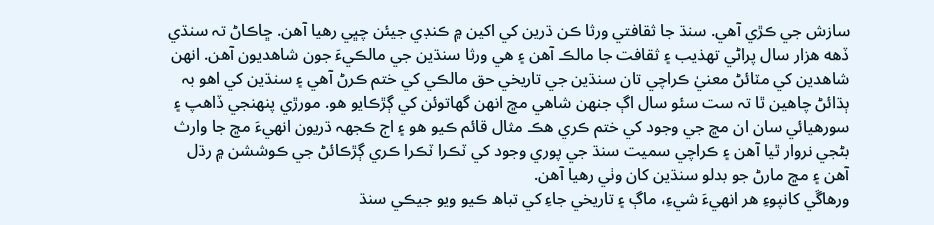سازش جي ڪڙي آھي. سنڌ جا ثقافتي ورثا ڪن ڌرين کي اکين ۾ ڪنڊي جيئن چڀي رهيا آھن. ڇاڪاڻ تہ سنڌي ڏهه ھزار سال پراڻي تهذيب ۽ ثقافت جا مالڪ آھن ۽ ھي ورثا سنڌين جي مالڪيءَ جون شاھديون آھن. انھن شاھدين کي مٽائڻ معنيٰ ڪراچي تان سنڌين جي تاريخي حق مالڪي کي ختم ڪرڻ آھي ۽ سنڌين کي اھو بہ ٻڌائڻ چاھين ٿا تہ ست سئو سال اڳ جنھن شاھي مڇ انھن گهاتوئن کي ڳڙڪايو ھو. مورڙي پنھنجي ڏاھپ ۽ سورهيائي سان ان مڇ جي وجود کي ختم ڪري ھڪ مثال قائم ڪيو ھو ۽ اڄ ڪجهہ ڌريون انھيءَ مڇ جا وارث بڻجي نروار ٿيا آھن ۽ ڪراچي سميت سنڌ جي پوري وجود کي ٽڪرا ٽڪرا ڪري ڳڙڪائڻ جي ڪوششن ۾ رڌل آھن ۽ مڇ مارڻ جو بدلو سنڌين کان وٺي رهيا آھن.
ورهاڱي کانپوءِ ھر انھيءَ شيءِ، ماڳ ۽ تاريخي جاءِ کي تباھ ڪيو ويو جيڪي سنڌ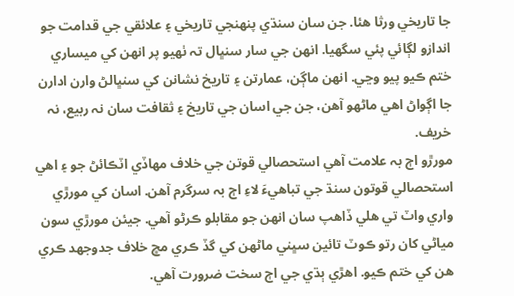جا تاريخي ورثا ھئا. جن سان سنڌي پنھنجي تاريخي ۽ علائقي جي قدامت جو اندازو لڳائي پئي سگهيا. انھن جي سار سنڀال تہ ٺھيو پر انھن کي ميساري ختم ڪيو پيو وڃي. انھن ماڳن، عمارتن ۽ تاريخ نشانن کي سنڀالڻ وارن ادارن جا اڳواڻ اھي ماڻهو آھن، جن جي اسان جي تاريخ ۽ ثقافت سان نہ ربيع، نہ خريف.
مورڙو اڄ بہ علامت آھي استحصالي قوتن جي خلاف مھاڏي اٽڪائڻ جو ۽ اھي استحصالي قوتون سنڌ جي تباھيءَ لاءِ اڄ بہ سرگرم آھن. اسان کي مورڙي واري واٽ تي ھلي ڏاھپ سان انھن جو مقابلو ڪرڻو آھي. جيئن مورڙي سون مياڻي کان رتو ڪوٽ تائين سڀني ماڻهن کي گڏ ڪري مڇ خلاف جدوجھد ڪري ھن کي ختم ڪيو. اھڙي ٻڌي جي اڄ سخت ضرورت آھي.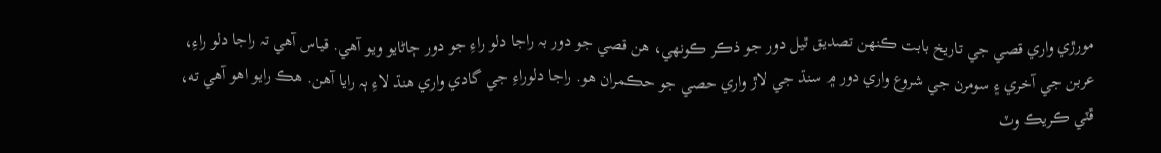مورڙي واري قصي جي تاريخ بابت ڪنھن تصديق ٿيل دور جو ذڪر ڪونھي، ھن قصي جو دور بہ راجا دلو راءِ جو دور ڄاڻايو ويو آھي. قياس آھي تہ راجا دلو راءِ، عربن جي آخري ۽ سومرن جي شروع واري دور ۾ سنڌ جي لاڙ واري حصي جو حڪمران ھو. راجا دلوراءِ جي گادي واري ھنڌ لاءِ ٻہ رايا آھن. ھڪ رايو اھو آھي ته، ڦٽي ڪريڪ وٽ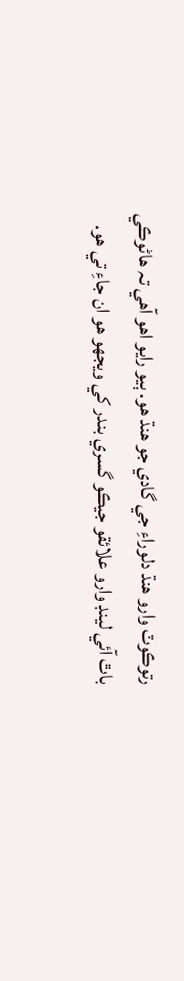رتوڪوٽ وارو ھنڌ دلوراءِ جي گادي جو ھنڌ ھو. ٻيو رايو اھو آھي تہ ھاڻوڪي باٿ آئي لينڊ وارو علائقو جيڪو گسري بندر کي ويجهو ھو ان جاءِ تي ھو.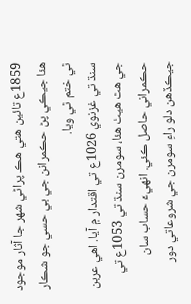1859ع تائين ھتي ھڪ پراڻي شھر جا آثار موجود ھئا جيڪي پڻ حڪمرانن جي بي حسي جو شڪار ٿي ختم ٿي ويا.
سنڌ تي غزنوي 1026ع تي اقتدار ۾ آيا. اھي عربن جي ھٿ ھيٺ ھئا، سومرن سنڌ تي 1053ع تي حڪمراني حاصل ڪئي. انھيءَ حساب سان جيڪڏھن دلو راءِ سومرن جي شروعاتي دور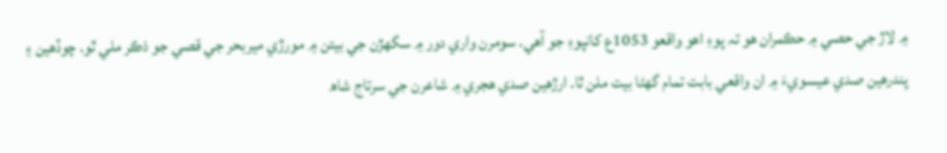۾ لاڙ جي حصي ۾ حڪمران ھو تہ پوءِ اھو واقعو 1053ع کانپوءِ جو آھي. سومرن واري دور ۾ سگهڙن جي بيتن ۾ مورڙي ميربحر جي قصي جو ذڪر ملي ٿو. چوڏهين ۽ پندرهين صدي عيسويءَ ۾ ان واقعي بابت تمام گهڻا بيت ملن ٿا. ارڙهين صدي ھجري ۾ شاعرن جي سرتاج شاھ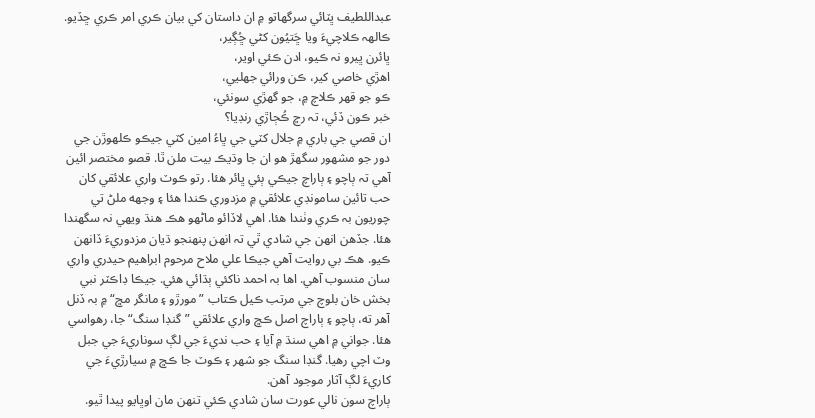عبداللطيف ڀٽائي سرگهاتو ۾ ان داستان کي بيان ڪري امر ڪري ڇڏيو.
ڪالهہ ڪلاچيءَ ويا ڇَتيُون کڻي ڇُڳير،
ڀائرن ڀيرو نہ ڪيو، ادن ڪئي اوير،
اھڙي خاصي کير، ڪن ورائي جهليي،
ڪو جو قھر ڪلاچ ۾، جو گهڙي سونئي،
خبر ڪون ڏئي، تہ رڇ ڪُڄاڙي رنڊيا؟
ان قصي جي باري ۾ جلال کٽي جي ڀاءُ امين کٽي جيڪو ڪلھوڙن جي دور جو مشھور سگهڙ ھو ان جا وڌيڪ بيت ملن ٿا. قصو مختصر ائين آھي تہ ٻاچو ۽ ٻاراچ جيڪي ٻئي ڀائر ھئا. رتو ڪوٽ واري علائقي کان حب تائين سامونڊي علائقي ۾ مزدوري ڪندا ھئا ۽ وجهه ملڻ تي چوريون بہ ڪري وٺندا ھئا. اھي لاڏائو ماڻهو ھڪ ھنڌ ويهي نہ سگهندا ھئا. جڏهن انھن جي شادي ٿي تہ انھن پنھنجو ڌيان مزدوريءَ ڏانھن ڪيو. ھڪ بي روايت آھي جيڪا علي ملاح مرحوم ابراھيم حيدري واري سان منسوب آھي. اھا بہ احمد ناکئي ٻڌائي ھئي. جيڪا ڊاڪٽر نبي بخش خان بلوچ جي مرتب ڪيل ڪتاب ”مورڙو ۽ مانگر مڇ“ ۾ بہ ڏنل آھر ته، ٻاچو ۽ ٻاراچ اصل ڪڇ واري علائقي ”گنڊا سنگ“ جا، رهواسي ھئا. جواني ۾ اھي سنڌ ۾ آيا ۽ حب نديءَ جي لڳ سوناريءَ جي جبل وٽ اچي رهيا. گنڊا سنگ جو شھر ۽ ڪوٽ جا ڪڇ ۾ سيارڙيءَ جي کاريءَ لڳ آثار موجود آھن.
ٻاراچ سون نالي عورت سان شادي ڪئي تنھن مان اوڀايو پيدا ٿيو.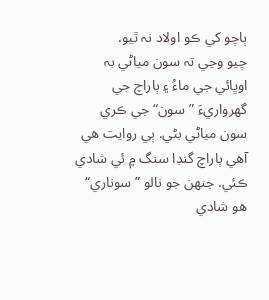ٻاچو کي ڪو اولاد نہ ٿيو.
چيو وڃي تہ سون مياڻي بہ اوڀائي جي ماءُ ۽ ٻاراچ جي گهرواريءَ ”سون“ جي ڪري سون مياڻي بڻي. ٻي روايت ھي آھي ٻاراچ گنڊا سنگ ۾ ئي شادي ڪئي. جنھن جو نالو ”سوناري“ ھو شادي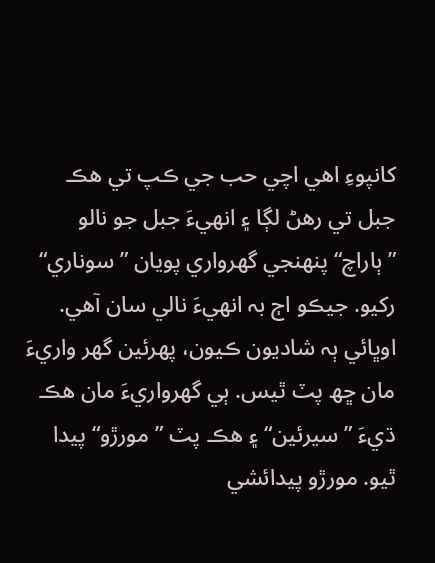کانپوءِ اھي اچي حب جي ڪپ تي ھڪ جبل تي رهڻ لڳا ۽ انھيءَ جبل جو نالو ”ٻاراچ“ پنھنجي گهرواري پويان ”سوناري“ رکيو. جيڪو اڄ بہ انھيءَ نالي سان آھي. اوڀائي ٻہ شاديون ڪيون، پھرئين گهر واريءَ مان ڇھ پٽ ٿيس. ٻي گهرواريءَ مان ھڪ ڌيءَ ”سيرئين“ ۽ ھڪ پٽ ”مورڙو“ پيدا ٿيو. مورڙو پيدائشي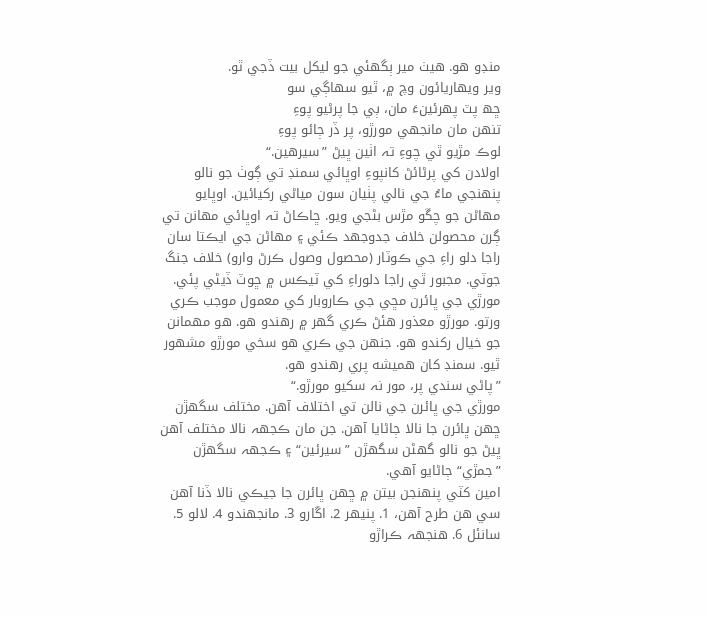منڊو ھو. ھيٺ مير ٻگهئي جو ليکل بيت ڏجي ٿو.
وير ويهاريائون وچ ۾، ٿيو سھاڳي سو
ڇھ پٽ پھرئينءَ مان، ٻي جا پرڻيو پوءِ
تنھن مان مانجهي مورڙو، پر ڏر ڄائو پوءِ
لوڪ مڙيو ٿي چوءِ تہ اٺين ڀيڻ ”سيرهين.“
اولادن کي پرڻائڻ کانپوءِ اوڀائي سمنڊ تي ڳوٺ جو نالو پنھنجي ماءُ جي نالي پٺيان سون مياڻي رکيائين. اوڀايو مھاڻن جو چڱو مڙس بڻجي ويو. ڇاڪاڻ تہ اوڀائي مھانن تي ڳرن محصولن خلاف جدوجھد ڪئي ۽ مھاڻن جي ايڪتا سان راجا دلو راءِ جي ڪوٽار (محصول وصول ڪرڻ وارو) خلاف جنگ جوٽي. مجبور ٿي راجا دلوراءِ کي ٽيڪس ۾ ڇوٽ ڏيڻي پئي. مورڙي جي ڀائرن مڇي جي ڪاروبار کي معمول موجب ڪري ورتو. مورڙو معذور ھئڻ ڪري گهر ۾ رهندو ھو. ھو مھمانن جو خيال رکندو ھو. جنھن جي ڪري ھو سخي مورڙو مشھور ٿيو. سمنڊ کان ھميشه پري رهندو ھو.
”پاڻي سندي پر، مور نہ سکيو مورڙو.“
مورڙي جي ڀائرن جي نالن تي اختلاف آھن. مختلف سگهڙن ڇھن ڀائرن جا نالا ڄاڻايا آھن. جن مان ڪجهہ نالا مختلف آھن ڀيڻ جو نالو گهڻن سگهڙن ”سيرئين“ ۽ ڪجهہ سگهڙن ”جمڙي“ ڄاڻايو آھي.
امين کٽي پنھنجن بيتن ۾ ڇھن ڀائرن جا جيڪي نالا ڏنا آھن سي ھن طرح آھن، 1. پنيهر 2. اڱارو 3. مانجهندو 4. لالو 5. سانئل 6. ھنجهہ ڪراڙو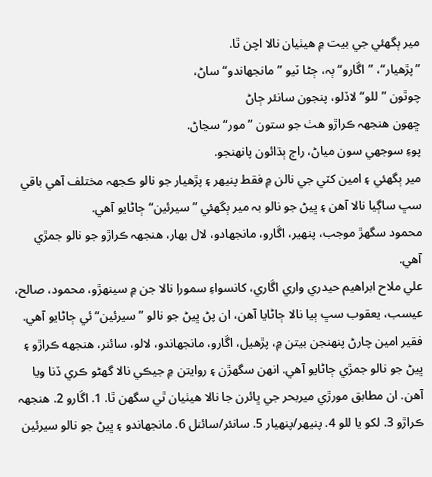مير ٻگهئي جي بيت ۾ ھيٺيان نالا اچن ٿا.
”پڙهيار“، ”اڱارو“ ٻہ، ڄڻا ٽيو ”مانجهاندو“ ساڻ،
چوٿون ”للو“ لاڏلو، پنجون سانئر ڄاڻ
ڇھون ھنجهہ ڪراڙو ھٺ جو ستون ”مور“ سڃاڻ.
پوءِ سوجهي سون مياڻ، راڄ ٻڌائون پانھنجو.
مير ٻگهئي ۽ امين کٽي جي نالن ۾ فقط پنيهر ۽ پڙهيار جو نالو ڪجهہ مختلف آھي باقي سڀ ساڳيا نالا آھن ۽ ڀيڻ جو نالو بہ مير ٻگهئي ”سيرئين“ ڄاڻايو آھي.
محمود سگهڙ موجب، پنھير، اڱارو، مانجھادو، لال بھار، ھنجهہ ڪراڙو جو نالو جمڙي آھي.
علي ملاح ابراھيم حيدري واري اڱاري، کانسواءِ سمورا نالا جن ۾ سينھڙو، محمود، صالح، عيسب، يعقوب سڀ ٻيا نالا ڄاڻايا آھن، ان پڻ ڀيڻ جو نالو ”سيرئين“ ئي ڄاڻايو آھي.
فقير امين چارڻ پنھنجن بيتن ۾، پڙهيل، اڱارو، مانجھاندو، لالو، سائنر، ھنجهه ڪراڙو ۽ ڀيڻ جو نالو جمڙي ڄاڻايو آھي. انھن سگهڙن ۽ روايتن ۾ جيڪي نالا گهڻو ڪري ڏنا ويا آھن. ان مطابق مورڙي ميربحر جي ڀائرن جا نالا ھيٺيان ٿي سگهن ٿا. 1. اڱارو 2. ھنجهہ ڪراڙو 3. لکو يا للو 4. پنيهر/پنھيار 5. سانئر/سائنل 6. مانجھاندو ۽ ڀيڻ جو نالو سيرئين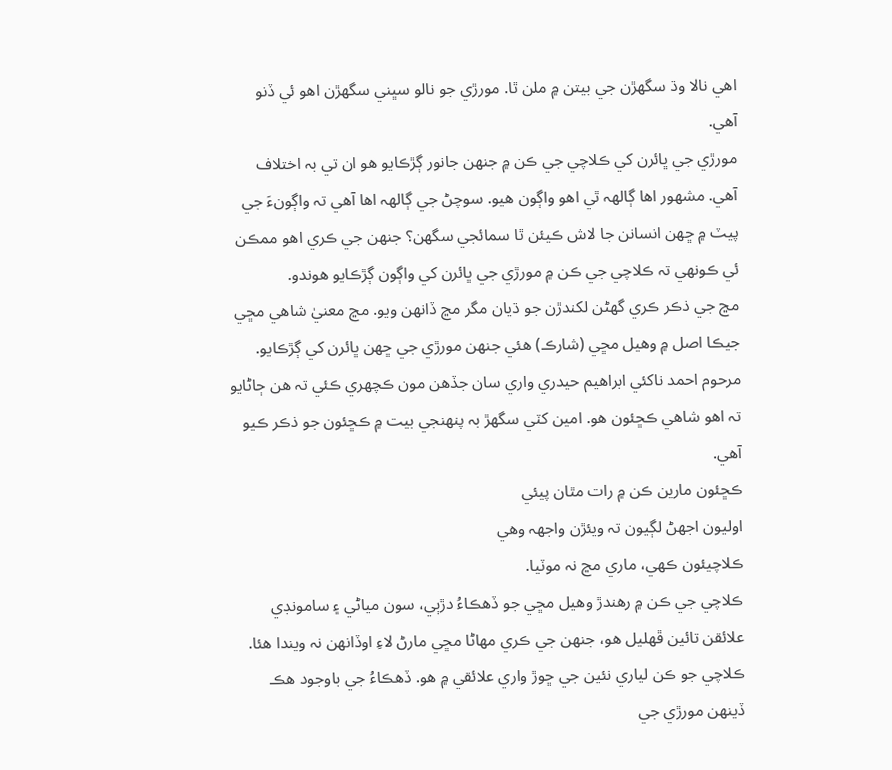اھي نالا وڌ سگهڙن جي بيتن ۾ ملن ٿا. مورڙي جو نالو سڀني سگهڙن اھو ئي ڏنو آھي.
مورڙي جي ڀائرن کي ڪلاچي جي ڪن ۾ جنھن جانور ڳڙڪايو ھو ان تي بہ اختلاف آھي. مشھور اھا ڳالهہ ٿي اھو واڳون ھيو. سوچڻ جي ڳالهہ اھا آھي تہ واڳونءَ جي پيٽ ۾ ڇھن انسانن جا لاش ڪيئن ٿا سمائجي سگهن؟ جنھن جي ڪري اھو ممڪن ئي ڪونھي تہ ڪلاچي جي ڪن ۾ مورڙي جي ڀائرن کي واڳون ڳڙڪايو ھوندو.
مڇ جي ذڪر ڪري گهڻن لکندڙن جو ڌيان مگر مڇ ڏانھن ويو. مڇ معنيٰ شاھي مڇي جيڪا اصل ۾ وھيل مڇي (شارڪ) ھئي جنھن مورڙي جي ڇھن ڀائرن کي ڳڙڪايو. مرحوم احمد ناکئي ابراھيم حيدري واري سان جڏهن مون ڪچھري ڪئي تہ ھن ڄاڻايو تہ اھو شاھي ڪڇئون ھو. امين کٽي سگهڙ بہ پنھنجي بيت ۾ ڪڇئون جو ذڪر ڪيو آھي.
ڪڇئون مارين ڪن ۾ رات مٿان پيئي
اوليون اجهڻ لڳيون تہ ويئڙن واجهہ وھي
ڪلاچيئون ڪھي، ماري مڇ نہ موٽيا.
ڪلاچي جي ڪن ۾ رهندڙ وھيل مڇي جو ڏهڪاءُ دڙٻي، سون مياڻي ۽ سامونڊي علائقن تائين ڦھليل ھو، جنھن جي ڪري مھاڻا مڇي مارڻ لاءِ اوڏانھن نہ ويندا ھئا. ڪلاچي جو ڪن لياري نئين جي ڇوڙ واري علائقي ۾ ھو. ڏهڪاءُ جي باوجود ھڪ ڏينھن مورڙي جي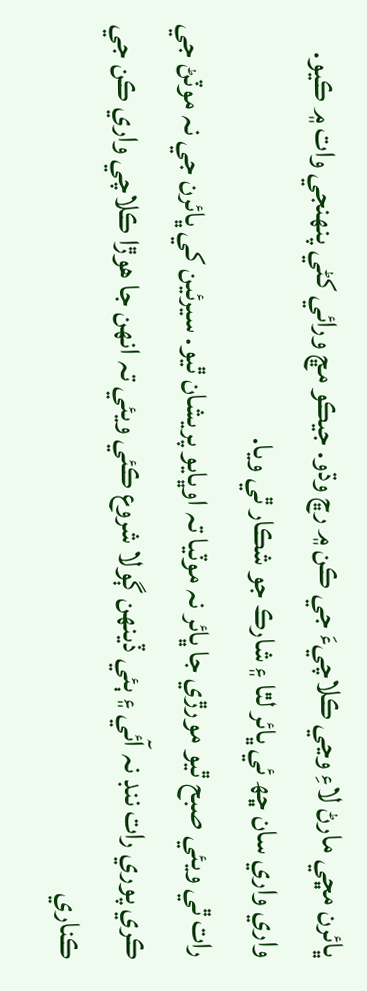ڀائرن مڇي مارڻ لاءِ وڃي ڪلاچيءَ جي ڪن ۾ رڇ وڌو. جيڪو مڇ ورائي کڻي پنھنجي وات ۾ ڪيو. واري واري سان ڇھ ئي ڀائر لٿا ۽ شارڪ جو شڪار ٿي ويا.
رات ٿي ويئي صبح ٿيو مورڙي جا ڀائر نہ موٽيا تہ اوڀايو پريشان ٿيو. سيرئين کي ڀائرن جي نہ موٽڻ جي ڪري پوري رات ننڊ نہ آئي ۽ ٻئي ڏينھن ڳولا شروع ڪئي ويئي تہ انھن جا ھوڙا ڪلاچي واري ڪن جي ڪناري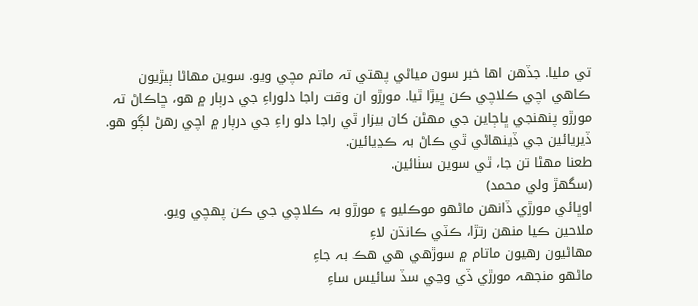تي مليا. جڏهن اھا خبر سون مياڻي پھتي تہ ماتم مچي ويو. سوين مھاڻا ٻيڙيون ڪاھي اچي ڪلاچي ڪن ڀيڙا ٿيا. مورڙو ان وقت راجا دلوراءِ جي درٻار ۾ ھو، ڇاڪاڻ تہ مورڙو پنھنجي ڀاڄاين جي مھڻن کان بيزار ٿي راجا دلو راءِ جي درٻار ۾ اچي رهڻ لڳو ھو.
ڏيريائين جي ڏينھاڻي ٿي ڪاڻ بہ ڪڍيائين.
طعنا مھڻا تن جا، ٿي سوين سٺائين.
(سگهڙ ولي محمد)
اوڀائي مورڙي ڏانھن ماڻهو موڪليو ۽ مورڙو بہ ڪلاچي جي ڪن پھچي ويو.
ملاحين ڪيا منھن رتڙا، ڪٽي ڪانڌن لاءِ
مھاڻيون رهيون ماتام ۾ سوڙهي ھي ھڪ بہ جاءِ
ماڻهو منجهہ مورڙي ڏي وڃي سڏ سائيس ساءِ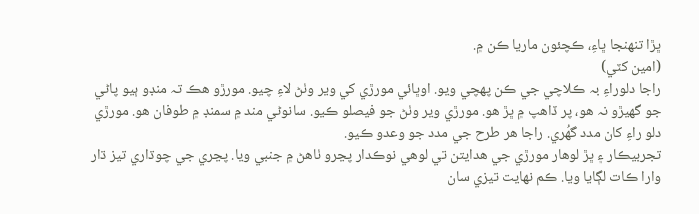ڀڙا تنھنجا ڀاءِ، ڪچئون ماريا ڪن ۾.
(امين کٽي)
راجا دلوراءِ بہ ڪلاچي جي ڪن پھچي ويو. اوڀائي مورڙي کي وير وٺڻ لاءِ چيو. مورڙو ھڪ تہ منڊو ٻيو پاڻي جو گهيڙو نہ ھو، پر ڏاھپ ۾ ڀڙ ھو. مورڙي وير وٺڻ جو فيصلو ڪيو. سانوڻي مند ۾ سمنڊ ۾ طوفان ھو. مورڙي دلو راءِ کان مدد گهُري. راجا ھر طرح جي مدد جو وعدو ڪيو.
تجربيڪار ۽ ڀڙ لوھار مورڙي جي ھدايتن تي لوھي نوڪدار پڃرو ٺاھڻ ۾ جنبي ويا. پڃري جي چوڌاري تيز ڌار وارا ڪات لڳايا ويا. ڪم نھايت تيزي سان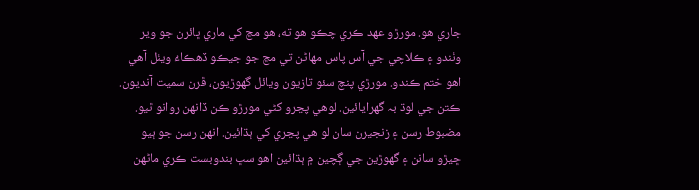جاري ھو. مورڙو عھد ڪري چڪو ھو ته، ھو مڇ کي ماري ڀائرن جو وير وٺندو ۽ ڪلاچي جي آس پاس مھاڻن تي مڇ جو جيڪو ڏهڪاءُ ويٺل آھي اھو ختم ڪندو. مورڙي پنچ سئو تازيون ويائل گهوڙيون، ڦرن سميت آنديون. ڪتن جي لوڌ بہ گهرايائين. لوھي پڃرو کڻي مورڙو ڪن ڏانھن روانو ٿيو. مضبوط رسن ۽ زنجيرن سان لو ھي پڃري کي ٻڌائين. انھن رسن جو ٻيو ڇيڙو سانن ۽ گهوڙين جي ڳچين ۾ ٻڌائين اھو سڀ بندوبست ڪري ماڻهن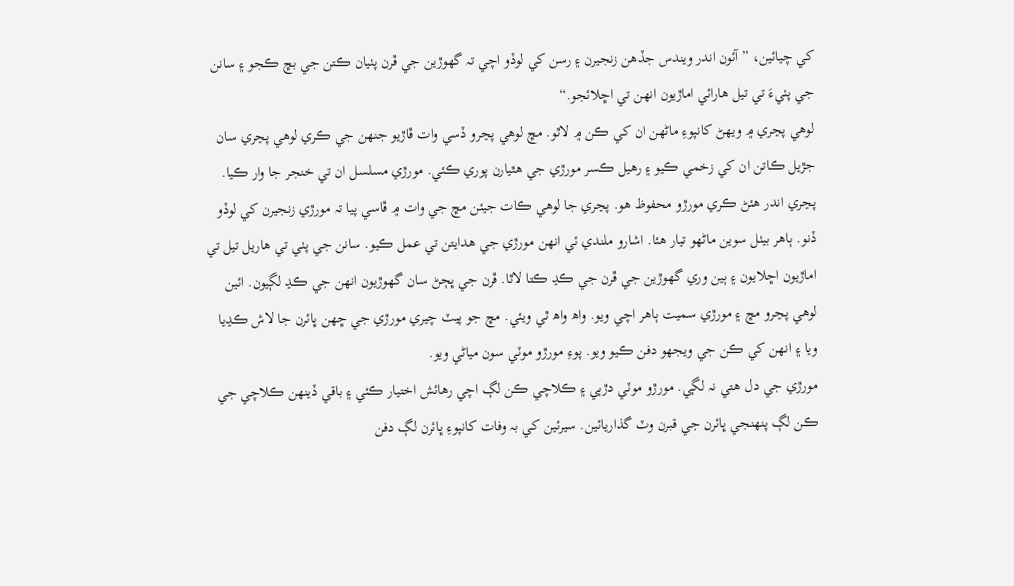کي چيائين، ”آئون اندر ويندس جڏهن زنجيرن ۽ رسن کي لوڏو اچي تہ گهوڙين جي ڦرن پٺيان ڪتن جي بڇ ڪجو ۽ سانن جي پٺيءَ تي تيل ھارائي اماڙيون انھن تي اڇلائجو.“
لوھي پڃري ۾ ويهڻ کانپوءِ ماڻهن ان کي ڪن ۾ لاٿو. مڇ لوھي پڃرو ڏسي وات ڦاڙيو جنھن جي ڪري لوھي پڃري سان جڙيل ڪاتن ان کي زخمي ڪيو ۽ رهيل ڪسر مورڙي جي ھٿيارن پوري ڪئي. مورڙي مسلسل ان تي خنجر جا وار ڪيا. پڃري اندر ھئڻ ڪري مورڙو محفوظ ھو. پڃري جا لوھي ڪات جيئن مڇ جي وات ۾ ڦاسي پيا تہ مورڙي زنجيرن کي لوڏو ڏنو. ٻاھر بيٺل سوين ماڻهو تيار ھئا. اشارو ملندي ئي انھن مورڙي جي ھدايتن تي عمل ڪيو. سانن جي پٺي تي ھاريل تيل تي اماڙيون اڇلايون ۽ ٻين وري گهوڙين جي ڦرن جي ڪڍ ڪتا لاٿا. ڦرن جي ڀڄڻ سان گهوڙيون انھن جي ڪڍ لڳيون. ائين لوھي پڃرو مڇ ۽ مورڙي سميت ٻاھر اچي ويو. واھ واھ ٿي ويئي. مڇ جو پيٽ چيري مورڙي جي ڇھن ڀائرن جا لاش ڪڍيا ويا ۽ انھن کي ڪن جي ويجهو دفن ڪيو ويو. پوءِ مورڙو موٽي سون مياڻي ويو.
مورڙي جي دل ھتي نہ لڳي. مورڙو موٽي دڙٻي ۽ ڪلاچي ڪن لڳ اچي رهائش اختيار ڪئي ۽ باقي ڏينھن ڪلاچي جي ڪن لڳ پنھنجي ڀائرن جي قبرن وٽ گذاريائين. سيرئين کي بہ وفات کانپوءِ ڀائرن لڳ دفن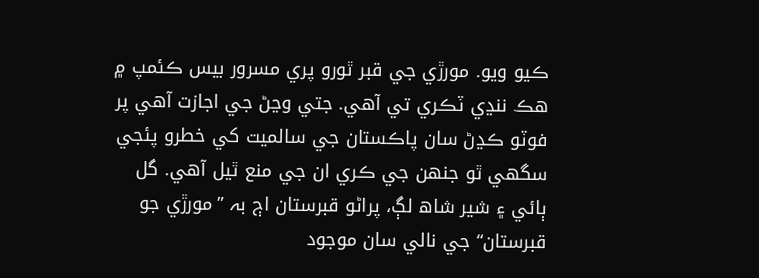ڪيو ويو. مورڙي جي قبر ٿورو پري مسرور بيس ڪئمپ ۾ ھڪ ننڍي ٽڪري تي آھي. جتي وڃڻ جي اجازت آھي پر فوٽو ڪڍڻ سان پاڪستان جي سالميت کي خطرو پئجي سگهي ٿو جنھن جي ڪري ان جي منع ٿيل آھي. گل ٻائي ۽ شير شاھ لڳ، پراڻو قبرستان اڄ بہ ”مورڙي جو قبرستان“ جي نالي سان موجود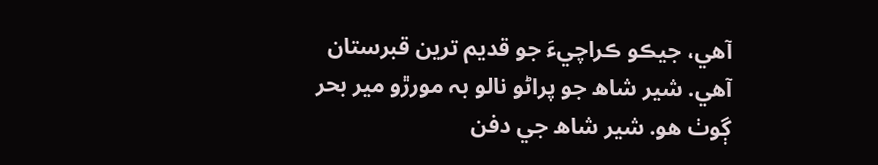آھي، جيڪو ڪراچيءَ جو قديم ترين قبرستان آھي. شير شاھ جو پراڻو نالو بہ مورڙو مير بحر ڳوٺ ھو. شير شاھ جي دفن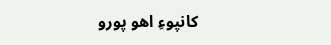کانپوءِ اھو پورو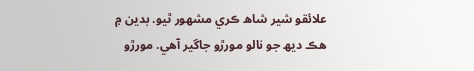علائقو شير شاھ ڪري مشھور ٿيو. بدين ۾ ھڪ ديھ جو نالو مورڙو جاگير آھي. مورڙو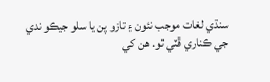سنڌي لغات موجب نئون ۽ تازو پن يا سلو جيڪو ندي جي ڪناري ڦٽي ٿو. ھن کي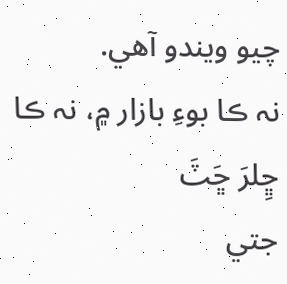چيو ويندو آھي.
نہ ڪا بوءِ بازار ۾، نہ ڪا ڇِلرَ ڇَٽَ
جتي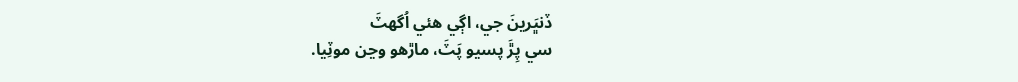ڏنڀَرينَ جي، اڳي ھئي اُگهٽَ
سي پِڙَ پسيو پَٽَ، ماڙهو وڃن موٽِيا.